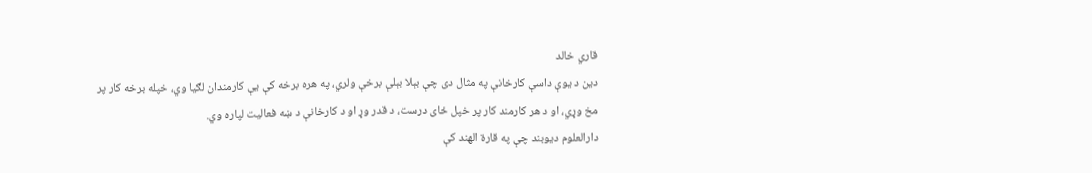قاري خالد
دین د یوې داسې کارخانې په مثال دی چې بېلا بېلې برخې ولري، په هره برخه کې یې کارمندان لګیا وي، خپله برخه کار پر مخ وړي، او د هر کارمند کار پر خپل ځای درست، د قدر وړ او د کارخانې د ښه فعالیت لپاره وي.
دارالعلوم دیوبند چې په قارة الهند کې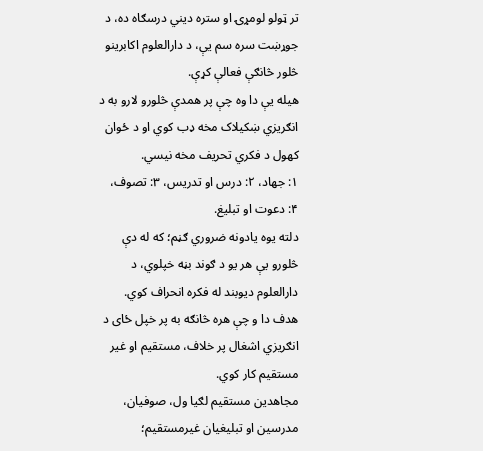تر ټولو لومړۍ او ستره دیني درسګاه ده، د جوړښت سره سم یې، د دارالعلوم اکابرینو څلور څانګې فعالې کړې.
هیله یې دا وه چې پر همدې څلورو لارو به د انګریزي ښکیلاک مخه ډب کوي او د ځوان کهول د فکري تحریف مخه نیسي.
۱: جهاد، ۲: درس او تدریس، ۳: تصوف، ۴: دعوت او تبلیغ.
دلته یوه یادونه ضروري ګڼم؛ که له دې څلورو یې هر یو د ګوند بڼه خپلوي، د دارالعلوم دیوبند له فکره انحراف کوي.
هدف دا و چې هره څانګه به پر خپل ځای د انګریزي اشغال پر خلاف، مستقیم او غیر مستقیم کار کوي.
مجاهدین مستقیم لګیا ول، صوفیان، مدرسین او تبلیغیان غیرمستقیم؛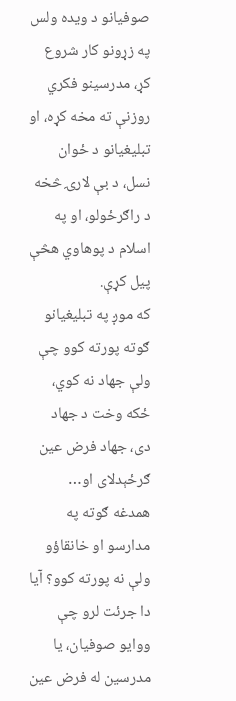صوفیانو د ویده ولس په زړونو کار شروع کړ، مدرسینو فکري روزنې ته مخه کړه، او تبلیغیانو د ځوان نسل، د بې لارۍ څخه د راګرځولو، او په اسلام د پوهاوي هڅې پیل کړې.
که موږ په تبلیغیانو ګوته پورته کوو چې ولې جهاد نه کوي، ځکه وخت د جهاد دی، جهاد فرض عین ګرځېدلای او…
همدغه ګوته په مدارسو او خانقاؤو ولې نه پورته کوو؟ آیا دا جرئت لرو چې ووایو صوفیان، یا مدرسین له فرض عین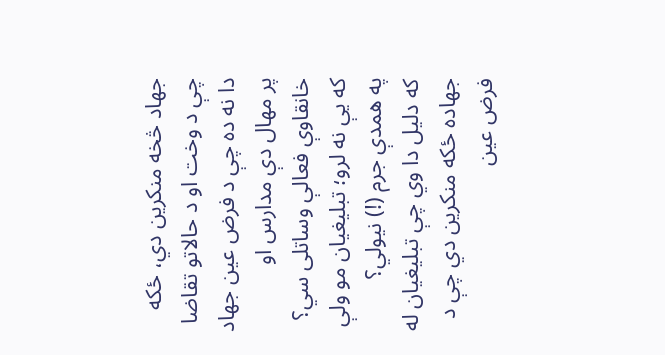جهاد څخه منکرین دي، ځکه چې د وخت او د حالاتو تقاضا دا نه ده چې د فرض عین جهاد پر مهال دې مدارس او خانقاوې فعالې وساتلی سي؟
که یې نه لرو؛ تبلیغیان مو ولې په همدې جرم (!) نیولي؟
که دلیل دا وي چې تبلیغیان له جهاده ځکه منکرین دي چې د فرض عین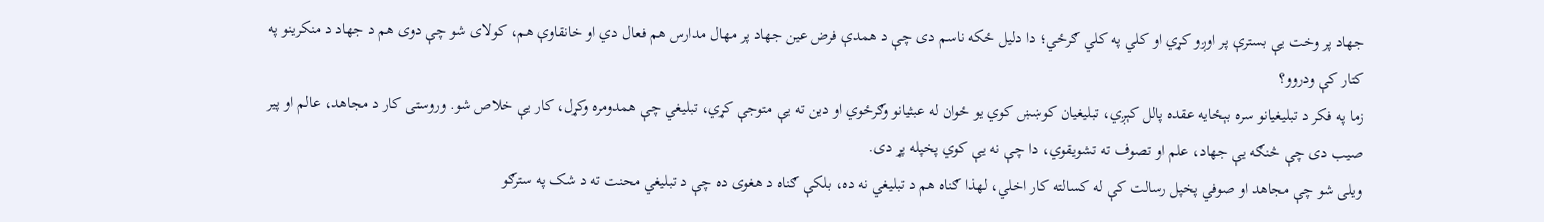جهاد پر وخت یې بسترې پر اوږو کړي او کلي په کلي ګرځي؛ دا دلیل ځکه ناسم دی چې د همدې فرض عین جهاد پر مهال مدارس هم فعال دي او خانقاوې هم، کولای شو چې دوی هم د جهاد د منکرینو په کتار کې ودروو؟
زما په فکر د تبلیغیانو سره بېځایه عقده پالل کېږي، تبلیغیان کوښښ کوي یو ځوان له عبثیانو وګرځوي او دین ته یې متوجې کړي، تبلیغي چې همدومره وکړل، کار یې خلاص شو. وروستی کار د مجاهد، عالم او پیر صیب دی چې څنګه یې جهاد، علم او تصوف ته تشویقوي، دا چې نه یې کوي پخپله پړ دی.
ویلی شو چې مجاهد او صوفي پخپل رسالت کې له کسالته کار اخلي، لهذا ګناه هم د تبلیغي نه ده، بلکې ګناه د هغوی ده چې د تبلیغي محنت ته د شک په سترګو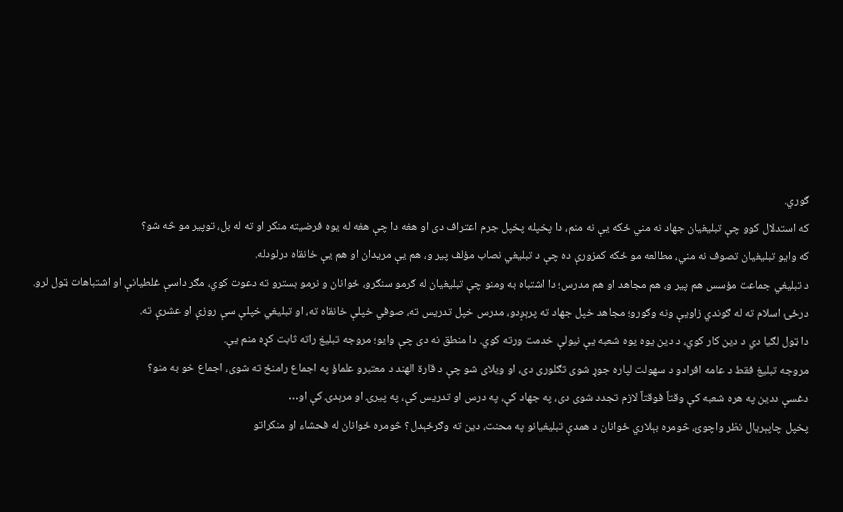ګوري.
که استدلال کوو چې تبلیغیان جهاد نه مني ځکه یې نه منم، دا پخپله پخپل جرم اعتراف دی او هغه دا چې هغه له یوه فرضیته منکر او ته له بل، توپیر مو څه شو؟
که وایو تبلیغیان تصوف نه مني، مطالعه مو ځکه کمزورې ده چې د تبلیغي نصاب مؤلف پیر و، هم یې مریدان او هم یې خانقاه درلودله.
د تبلیغي جماعت مؤسس هم پیر و، هم مجاهد او هم مدرس؛ دا اشتباه به ومنو چې تبلیغیان له ګرمو سنګرو، ځوانان و نرمو بسترو ته دعوت کوي، مګر داسې غلطیانې او اشتباهات ټول لرو.
درځئ اسلام ته له ګوندي زاویې ونه وګورو؛ مجاهد خپل جهاد ته پرېږدو، مدرس خپل تدریس ته، صوفي خپلې خانقاه ته، او تبلیغي خپلې سې روزې او عشرې ته.
دا ټول لګیا دي د دین کار کوي، د دین یوه یوه شعبه یې نیولې خدمت ورته کوي. دا منطق نه دی چې وایو؛ مروجه تبلیغ راته ثابت کړه منم یې.
مروجه تبلیغ فقط د عامه افرادو د سهولت لپاره جوړ شوی تګلوری دی، او ویلای شو چې د قارة الهند د معتبرو علماؤ په اجماع رامنځ ته شوی، اجماع خو به منو؟
دغسې ددین په هره شعبه کې وقتاً فوقتاً لازم تجدد شوی دی، په جهاد کې، په درس او تدریس کې، په پیرۍ او مرېدۍ کې او…
پخپل چاپېریال نظر واچوئ، څومره بېلاري ځوانان د همدې تبلیغیانو په محنت، دین ته وګرځېدل؟ څومره ځوانان له فحشاء او منکراتو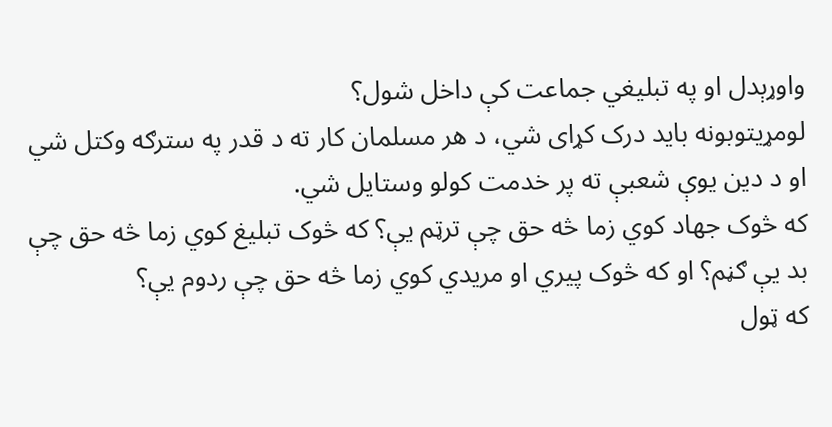واوړېدل او په تبلیغي جماعت کې داخل شول؟
لومړیتوبونه باید درک کړای شي، د هر مسلمان کار ته د قدر په سترګه وکتل شي او د دین یوې شعبې ته پر خدمت کولو وستایل شي.
که څوک جهاد کوي زما څه حق چې ترټم یې؟ که څوک تبلیغ کوي زما څه حق چې بد یې ګڼم؟ او که څوک پیري او مریدي کوي زما څه حق چې ردوم یې؟
که ټول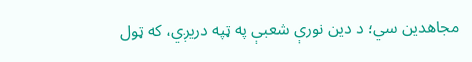مجاهدین سي؛ د دین نورې شعبې په ټپه دریږي، که ټول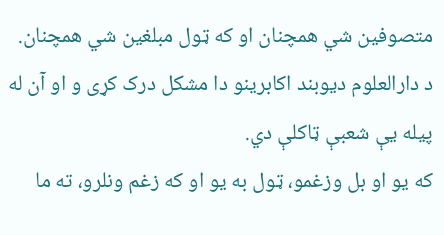متصوفین شي همچنان او که ټول مبلغین شي همچنان.
د دارالعلوم دیوبند اکابرینو دا مشکل درک کړی و او آن له پیله یې شعبې ټاکلې دي.
که یو او بل وزغمو، ټول به یو او که زغم ونلرو، ته ما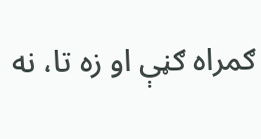ګمراه ګڼې او زه تا، نه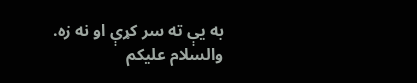به یې ته سر کړې او نه زه.
والسلام علیکم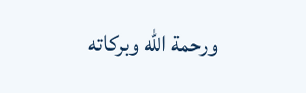ورحمة الله وبرکاته